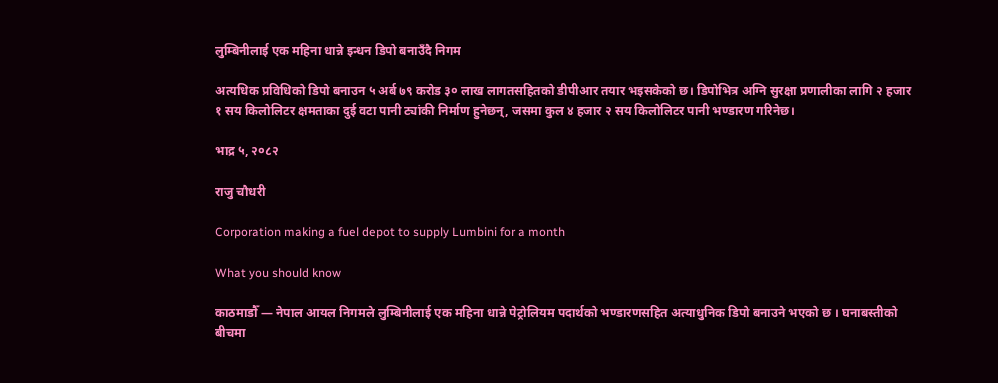लुम्बिनीलाई एक महिना धान्ने इन्धन डिपो बनाउँदै निगम

अत्यधिक प्रविधिको डिपो बनाउन ५ अर्ब ७९ करोड ३० लाख लागतसहितको डीपीआर तयार भइसकेको छ। डिपोभित्र अग्नि सुरक्षा प्रणालीका लागि २ हजार १ सय किलोलिटर क्षमताका दुई वटा पानी ट्यांकी निर्माण हुनेछन्, जसमा कुल ४ हजार २ सय किलोलिटर पानी भण्डारण गरिनेछ।

भाद्र ५, २०८२

राजु चौधरी

Corporation making a fuel depot to supply Lumbini for a month

What you should know

काठमाडौँ — नेपाल आयल निगमले लुम्बिनीलाई एक महिना धान्ने पेट्रोलियम पदार्थको भण्डारणसहित अत्याधुनिक डिपो बनाउने भएको छ । घनाबस्तीको बीचमा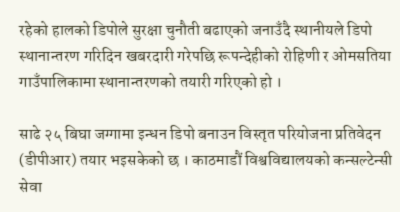रहेको हालको डिपोले सुरक्षा चुनौती बढाएको जनाउँदै स्थानीयले डिपो स्थानान्तरण गरिदिन खबरदारी गरेपछि रूपन्देहीको रोहिणी र ओमसतिया गाउँपालिकामा स्थानान्तरणको तयारी गरिएको हो ।

साढे २५ बिघा जग्गामा इन्धन डिपो बनाउन विस्तृत परियोजना प्रतिवेदन (डीपीआर) तयार भइसकेको छ । काठमाडौं विश्वविद्यालयको कन्सल्टेन्सी सेवा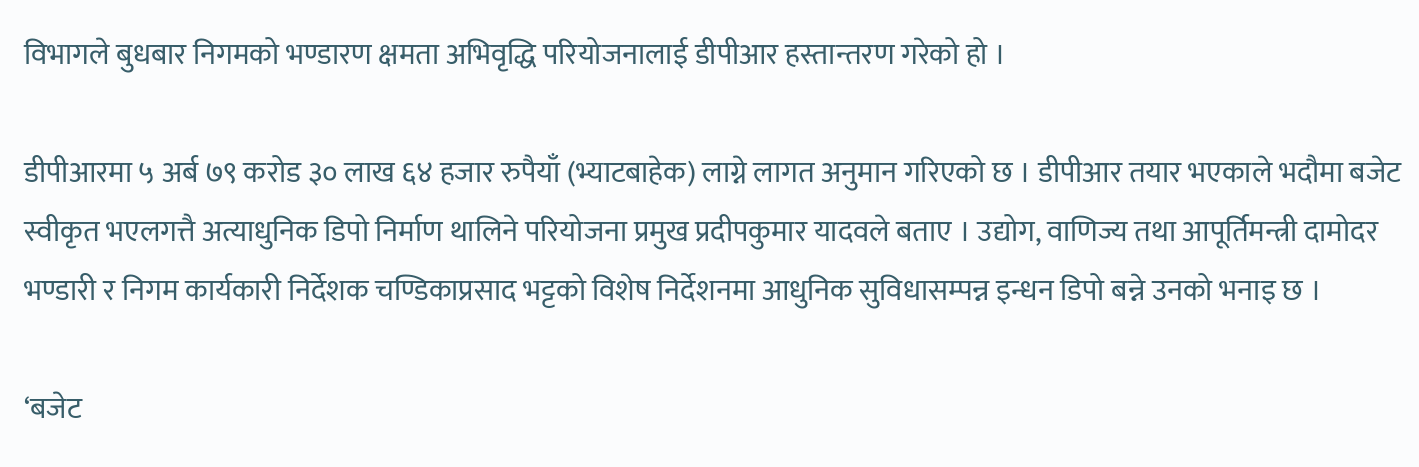विभागले बुधबार निगमको भण्डारण क्षमता अभिवृद्धि परियोजनालाई डीपीआर हस्तान्तरण गरेको हो ।

डीपीआरमा ५ अर्ब ७९ करोड ३० लाख ६४ हजार रुपैयाँ (भ्याटबाहेक) लाग्ने लागत अनुमान गरिएको छ । डीपीआर तयार भएकाले भदौमा बजेट स्वीकृत भएलगत्तै अत्याधुनिक डिपो निर्माण थालिने परियोजना प्रमुख प्रदीपकुमार यादवले बताए । उद्योग, वाणिज्य तथा आपूर्तिमन्त्री दामोदर भण्डारी र निगम कार्यकारी निर्देशक चण्डिकाप्रसाद भट्टको विशेष निर्देशनमा आधुनिक सुविधासम्पन्न इन्धन डिपो बन्ने उनको भनाइ छ ।

‘बजेट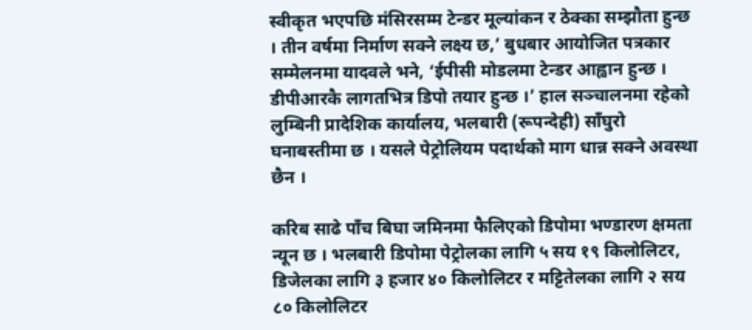स्वीकृत भएपछि मंसिरसम्म टेन्डर मूल्यांकन र ठेक्का सम्झौता हुन्छ । तीन वर्षमा निर्माण सक्ने लक्ष्य छ,’ बुधबार आयोजित पत्रकार सम्मेलनमा यादवले भने, ‘ईपीसी मोडलमा टेन्डर आह्वान हुन्छ । डीपीआरकै लागतभित्र डिपो तयार हुन्छ ।’ हाल सञ्चालनमा रहेको लुम्बिनी प्रादेशिक कार्यालय, भलबारी (रूपन्देही) साँघुरो घनाबस्तीमा छ । यसले पेट्रोलियम पदार्थको माग धान्न सक्ने अवस्था छैन ।

करिब साढे पाँच बिघा जमिनमा फैलिएको डिपोमा भण्डारण क्षमता न्यून छ । भलबारी डिपोमा पेट्रोलका लागि ५ सय १९ किलोलिटर, डिजेलका लागि ३ हजार ४० किलोलिटर र मट्टितेलका लागि २ सय ८० किलोलिटर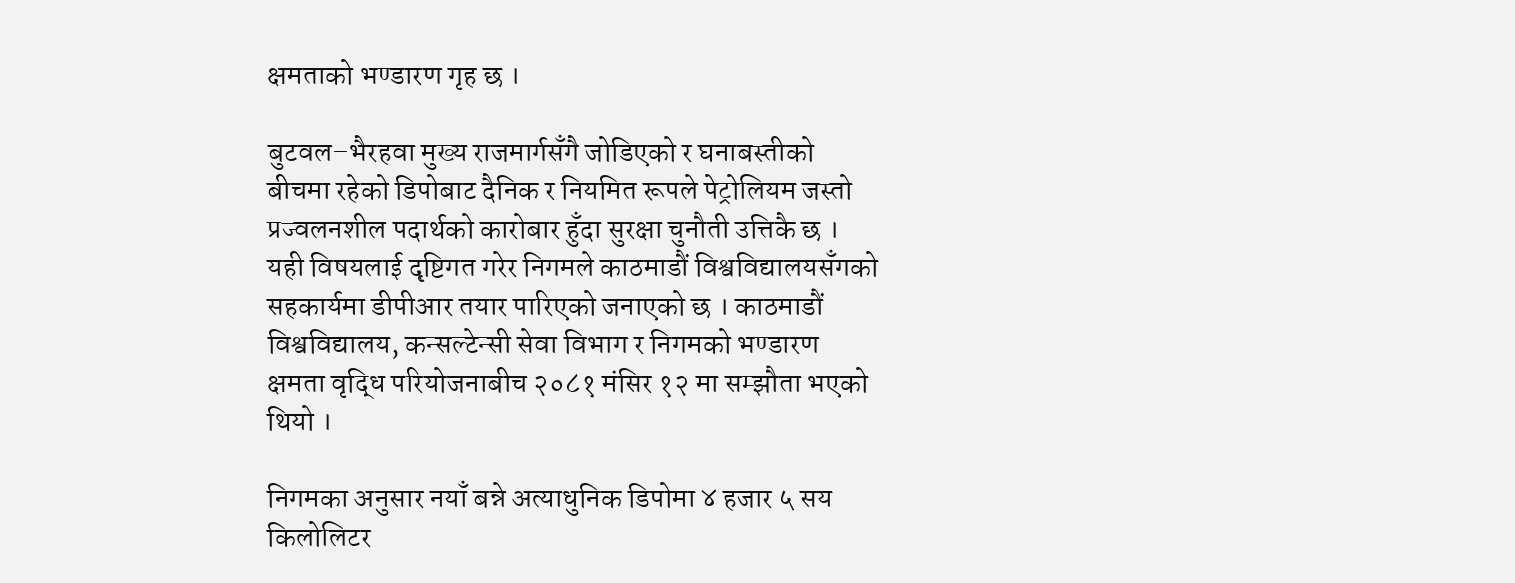क्षमताको भण्डारण गृह छ ।

बुटवल–भैरहवा मुख्य राजमार्गसँगै जोडिएको र घनाबस्तीको बीचमा रहेको डिपोबाट दैनिक र नियमित रूपले पेट्रोलियम जस्तो प्रज्वलनशील पदार्थको कारोबार हुँदा सुरक्षा चुनौती उत्तिकै छ । यही विषयलाई दृष्टिगत गरेर निगमले काठमाडौं विश्वविद्यालयसँगको सहकार्यमा डीपीआर तयार पारिएको जनाएको छ । काठमाडौं विश्वविद्यालय, कन्सल्टेन्सी सेवा विभाग र निगमको भण्डारण क्षमता वृद्धि परियोजनाबीच २०८१ मंसिर १२ मा सम्झौता भएको थियो ।

निगमका अनुसार नयाँ बन्ने अत्याधुनिक डिपोमा ४ हजार ५ सय किलोलिटर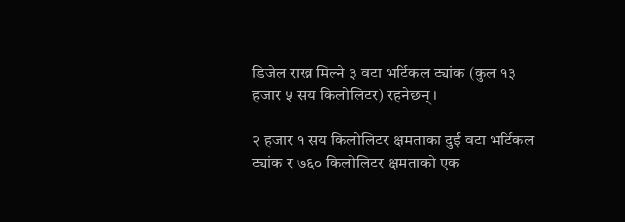डिजेल राख्न मिल्ने ३ वटा भर्टिकल ट्यांक (कुल १३ हजार ५ सय किलोलिटर) रहनेछन् ।

२ हजार १ सय किलोलिटर क्षमताका दुई वटा भर्टिकल ट्यांक र ७६० किलोलिटर क्षमताको एक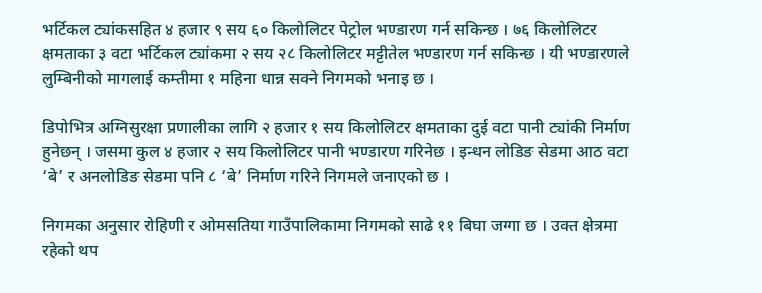भर्टिकल ट्यांकसहित ४ हजार ९ सय ६० किलोलिटर पेट्रोल भण्डारण गर्न सकिन्छ । ७६ किलोलिटर क्षमताका ३ वटा भर्टिकल ट्यांकमा २ सय २८ किलोलिटर मट्टीतेल भण्डारण गर्न सकिन्छ । यी भण्डारणले लुम्बिनीको मागलाई कम्तीमा १ महिना धान्न सक्ने निगमको भनाइ छ ।

डिपोभित्र अग्निसुरक्षा प्रणालीका लागि २ हजार १ सय किलोलिटर क्षमताका दुई वटा पानी ट्यांकी निर्माण हुनेछन् । जसमा कुल ४ हजार २ सय किलोलिटर पानी भण्डारण गरिनेछ । इन्धन लोडिङ सेडमा आठ वटा ‘बे’ र अनलोडिङ सेडमा पनि ८ ‘बे’ निर्माण गरिने निगमले जनाएको छ ।

निगमका अनुसार रोहिणी र ओमसतिया गाउँपालिकामा निगमको साढे ११ बिघा जग्गा छ । उक्त क्षेत्रमा रहेको थप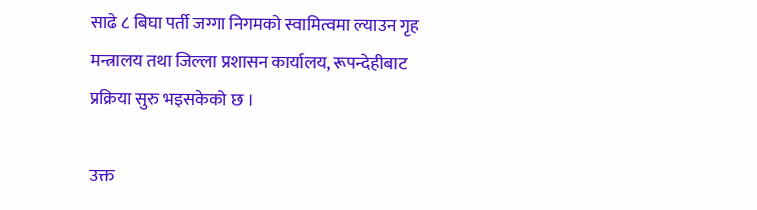साढे ८ बिघा पर्ती जग्गा निगमको स्वामित्वमा ल्याउन गृह मन्त्रालय तथा जिल्ला प्रशासन कार्यालय, रूपन्देहीबाट प्रक्रिया सुरु भइसकेको छ ।

उक्त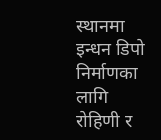स्थानमा इन्धन डिपो निर्माणका लागि रोहिणी र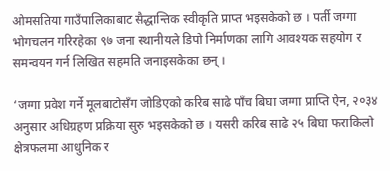ओमसतिया गाउँपालिकाबाट सैद्धान्तिक स्वीकृति प्राप्त भइसकेको छ । पर्ती जग्गा भोगचलन गरिरहेका ९७ जना स्थानीयले डिपो निर्माणका लागि आवश्यक सहयोग र समन्वयन गर्न लिखित सहमति जनाइसकेका छन् ।

‘जग्गा प्रवेश गर्ने मूलबाटोसँग जोडिएको करिब साढे पाँच बिघा जग्गा प्राप्ति ऐन, २०३४ अनुसार अधिग्रहण प्रक्रिया सुरु भइसकेको छ । यसरी करिब साढे २५ बिघा फराकिलो क्षेत्रफलमा आधुनिक र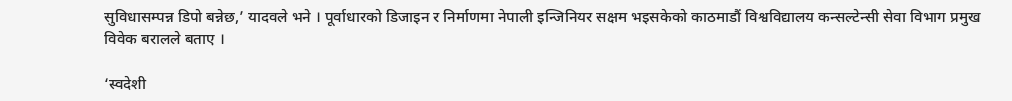सुविधासम्पन्न डिपो बन्नेछ,’ यादवले भने । पूर्वाधारको डिजाइन र निर्माणमा नेपाली इन्जिनियर सक्षम भइसकेको काठमाडौं विश्वविद्यालय कन्सल्टेन्सी सेवा विभाग प्रमुख विवेक बरालले बताए ।

‘स्वदेशी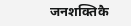जनशक्तिकै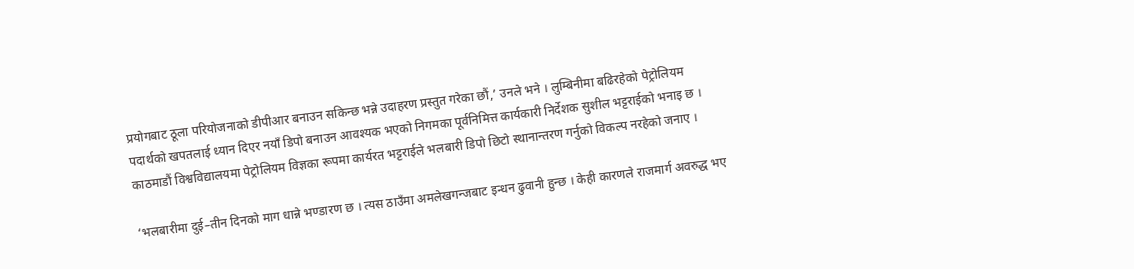प्रयोगबाट ठूला परियोजनाको डीपीआर बनाउन सकिन्छ भन्ने उदाहरण प्रस्तुत गरेका छौं,’ उनले भने । लुम्बिनीमा बढिरहेको पेट्रोलियम पदार्थको खपतलाई ध्यान दिएर नयाँ डिपो बनाउन आवश्यक भएको निगमका पूर्वनिमित्त कार्यकारी निर्देशक सुशील भट्टराईको भनाइ छ । काठमाडौं विश्वविद्यालयमा पेट्रोलियम विज्ञका रूपमा कार्यरत भट्टराईले भलबारी डिपो छिटो स्थानान्तरण गर्नुको विकल्प नरहेको जनाए ।

‘भलबारीमा दुई–तीन दिनको माग धान्ने भण्डारण छ । त्यस ठाउँमा अमलेखगन्जबाट इन्धन ढुवानी हुन्छ । केही कारणले राजमार्ग अवरुद्ध भए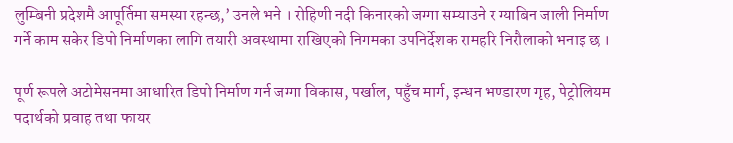लुम्बिनी प्रदेशमै आपूर्तिमा समस्या रहन्छ,’ उनले भने । रोहिणी नदी किनारको जग्गा सम्याउने र ग्याबिन जाली निर्माण गर्ने काम सकेर डिपो निर्माणका लागि तयारी अवस्थामा राखिएको निगमका उपनिर्देशक रामहरि निरौलाको भनाइ छ ।

पूर्ण रूपले अटोमेसनमा आधारित डिपो निर्माण गर्न जग्गा विकास, पर्खाल, पहुँच मार्ग, इन्धन भण्डारण गृह, पेट्रोलियम पदार्थको प्रवाह तथा फायर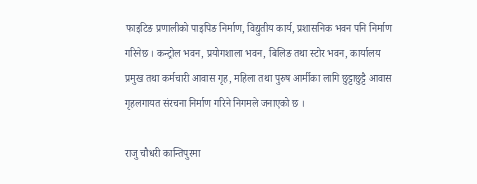फाइटिङ प्रणालीको पाइपिङ निर्माण, विद्युतीय कार्य, प्रशासनिक भवन पनि निर्माण गरिनेछ । कन्ट्रोल भवन, प्रयोगशाला भवन, बिलिङ तथा स्टोर भवन, कार्यालय प्रमुख तथा कर्मचारी आवास गृह, महिला तथा पुरुष आर्मीका लागि छुट्टाछुट्टै आवास गृहलगायत संरचना निर्माण गरिने निगमले जनाएको छ ।

राजु चौधरी कान्तिपुरमा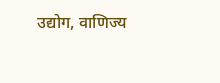उद्योग, वाणिज्य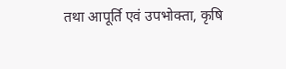तथा आपूर्ति एवं उपभोक्ता, कृषि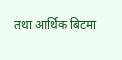तथा आर्थिक बिटमा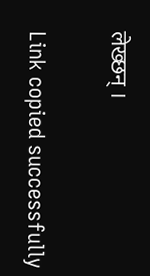लेख्छन् ।

Link copied successfully